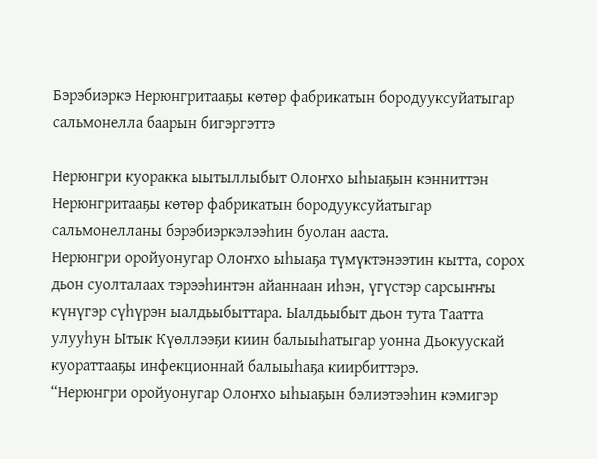Бэрэбиэркэ Нерюнгритааҕы көтөр фабрикатын бородууксуйатыгар сальмонелла баарын бигэргэттэ

Нерюнгри куоракка ыытыллыбыт Олоҥхо ыһыаҕын кэнниттэн Нерюнгритааҕы көтөр фабрикатын бородууксуйатыгар сальмонелланы бэрэбиэркэлээһин буолан ааста.
Нерюнгри оройуонугар Олоҥхо ыһыаҕа түмүктэнээтин кытта, сорох дьон суолталаах тэрээһинтэн айаннаан иһэн, үгүстэр сарсыҥҥы күнүгэр сүһүрэн ыалдьыбыттара. Ыалдьыбыт дьон тута Таатта улууһун Ытык Күөллээҕи киин балыыһатыгар уонна Дьокуускай куораттааҕы инфекционнай балыыһаҕа киирбиттэрэ.
“Нерюнгри оройуонугар Олоҥхо ыһыаҕын бэлиэтээһин кэмигэр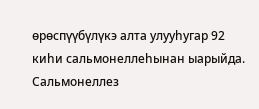өрөспүүбүлүкэ алта улууһугар 92 киһи сальмонеллеһынан ыарыйда. Сальмонеллез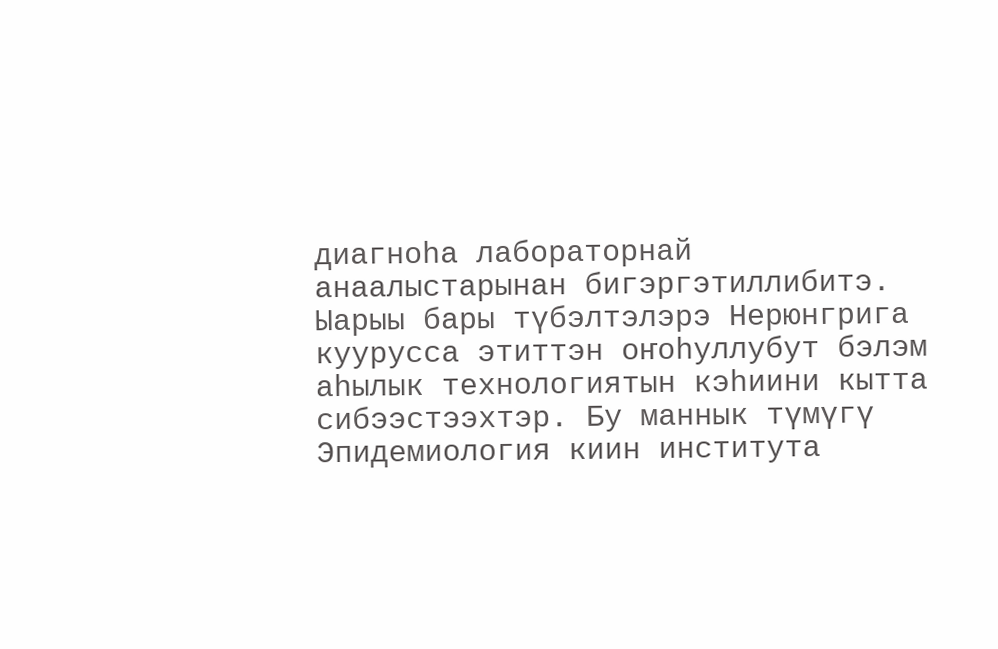диагноһа лабораторнай анаалыстарынан бигэргэтиллибитэ. Ыарыы бары түбэлтэлэрэ Нерюнгрига куурусса этиттэн оҥоһуллубут бэлэм аһылык технологиятын кэһиини кытта сибээстээхтэр. Бу маннык түмүгү Эпидемиология киин института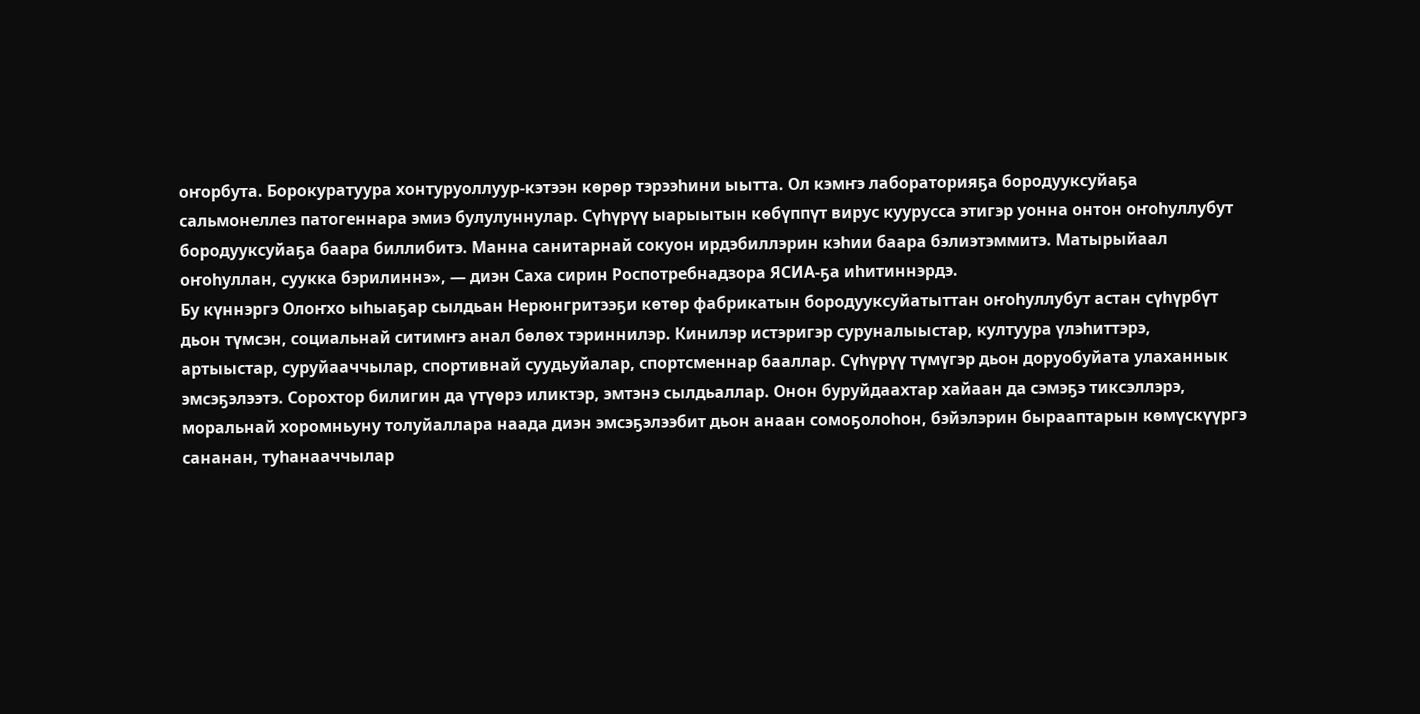оҥорбута. Борокуратуура хонтуруоллуур-кэтээн көрөр тэрээһини ыытта. Ол кэмҥэ лабораторияҕа бородууксуйаҕа сальмонеллез патогеннара эмиэ булулуннулар. Сүһүрүү ыарыытын көбүппүт вирус куурусса этигэр уонна онтон оҥоһуллубут бородууксуйаҕа баара биллибитэ. Манна санитарнай сокуон ирдэбиллэрин кэһии баара бэлиэтэммитэ. Матырыйаал оҥоһуллан, суукка бэрилиннэ», — диэн Саха сирин Роспотребнадзора ЯСИА-ҕа иһитиннэрдэ.
Бу күннэргэ Олоҥхо ыһыаҕар сылдьан Нерюнгритээҕи көтөр фабрикатын бородууксуйатыттан оҥоһуллубут астан сүһүрбүт дьон түмсэн, социальнай ситимҥэ анал бөлөх тэриннилэр. Кинилэр истэригэр суруналыыстар, култуура үлэһиттэрэ, артыыстар, суруйааччылар, спортивнай суудьуйалар, спортсменнар бааллар. Сүһүрүү түмүгэр дьон доруобуйата улаханнык эмсэҕэлээтэ. Сорохтор билигин да үтүөрэ иликтэр, эмтэнэ сылдьаллар. Онон буруйдаахтар хайаан да сэмэҕэ тиксэллэрэ, моральнай хоромньуну толуйаллара наада диэн эмсэҕэлээбит дьон анаан сомоҕолоһон, бэйэлэрин бырааптарын көмүскүүргэ сананан, туһанааччылар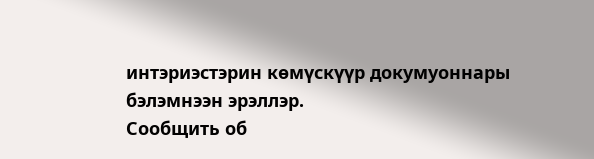интэриэстэрин көмүскүүр докумуоннары бэлэмнээн эрэллэр.
Сообщить об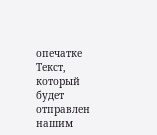опечатке
Текст, который будет отправлен нашим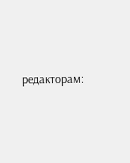редакторам: